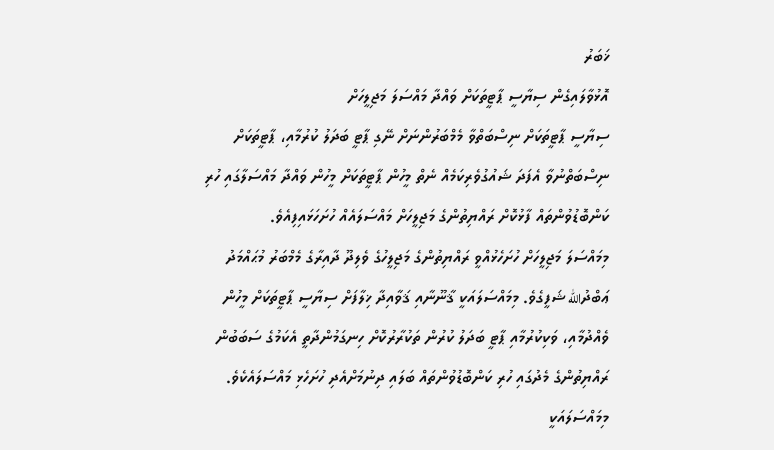ޚަބަރު
އޮޅުވާލައިގެން ސިޔާސީ ޕާޓީތަކަށް ވައްދާ މައްސަލަ މަޖިލީހަށް
ސިޔާސީ ޕާޓީތަކަށް ނިސްބަތްވާ މެމްބަރުންނަށް ނޭގި ޕާޓީ ބަދަލު ކުރުމާއި، ޕާޓީތަކަށް ނިސްބަތްނުވާ އެފަދަ ޝައުގުވެރިކަމެއް ނެތް މީހުން ޕާޓީތަކަށް މީހުން ވައްދާ މައްސަލާގައި ހުރި ކަންބޮޑުވުންތައް ފާޅުކޮށް ރައްޔިތުންގެ މަޖިލީހަށް މައްސަލައެއް ހުށަހަޅައިފިއެވެ.
މިމައްސަލަ މަޖިލީހަށް ހުށަހެޅުއްވީ ރައްޔިތުންގެ މަޖިލީހުގެ ވެލިދޫ ދާއިރާގެ މެމްބަރު މުޙައްމަދު ޢަބްދުالله ޝަފީގެވެ. މިމައްސަލައަކީ ޤާނޫނާއި ޤަވާއިދާ ޚިލާފަށް ސިޔާސީ ޕާޓީތަކަށް މީހުން ވެއްދުމާއި، ވަކިކުރުމާއި ޕާޓީ ބަދަލު ކުރުން ތަކުރާރުކޮށް ހިނގަމުންދާތީ އެކަމުގެ ސަބަބުން ރައްޔިތުންގެ މެދުގައި ހުރި ކަންބޮޑުވުންތައް ބަލައި ދިނުމަށްއެދި ހުށަހެޅި މައްސަލައެކެވެ.
މިމައްސަލައަކީ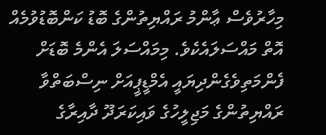މިހާރުވެސް ޢާންމު ރައްޔިތުންގެ ބޮޑު ކަންބޮޑުވުމެއް އޮތް މައްސަލައެކެވެ. މިމައްސަލަ އެންމެ ބޮޑަށް ފެންމަތިވެގެންދިޔައީ އެމްޑީޕީއަށް ނިސްބަތްވާ ރައްޔިތުންގެ މަޖިލީހުގެ ވައިކަރަދޫ ދާއިރާގެ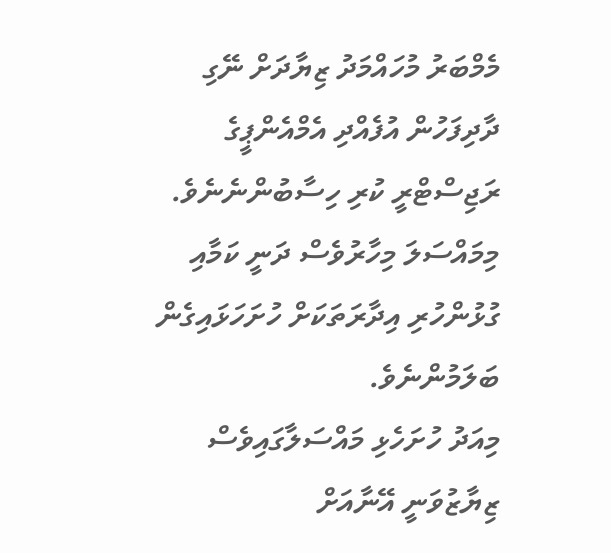މެމްބަރު މުހައްމަދު ޒިޔާދަށް ނޭގި ދާދިފަހުން އުފެއްދި އެމްއެންޕީގެ ރަޖިސްޓްރީ ކުރި ހިސާބުންނެނެވެ. މިމައްސަލަ މިހާރުވެސް ދަނީ ކަމާއި ގުޅުންހުރި އިދާރަތަކަށް ހުށަހަޅައިގެން ބަލަމުންނެވެ.
މިއަދު ހުށަހެޅި މައްސަލާގައިވެސް ޒިޔާޒުވަނީ އޭނާއަށް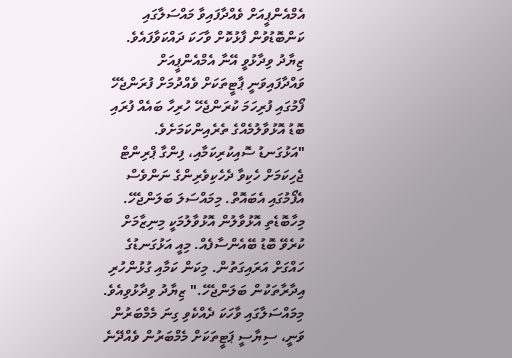އެމްއެންޕީއަށް ވެއްދާފައިވާ މައްސަލާގައި ކަންބޮޑުވުން ފާޅުކޮށް ވާހަކަ ދައްކަވާފައެވެ. ޒިޔާދު ވިދާޅުވީ އޭނާ އެމްއެންޕީއަށް ވައްދާފައިވަނީ ޕާޓީތަކަށް ވެއްދުމަށް ފުރަންޖެހޭ ފޯމުގައި ފުރިހަމަ ކުރަންޖެހޭ ހުރިހާ ބައެއް ފުރައި ބޮޑު އޮޅުވާލުމެއްގެ ތެރެއިންކަމަށެވެ.
"އަޅުގަނޑު ސޮއިކުރިކަމާއި، ފިންގާ ޕްރިންޓް ޖެހިކަމަށް ހެކިވާ ދެހެކިވެރިންގެ ނަންވެސް އެފޯމުގައި އެބައޮތް. މިމައްސަލަ ބަލަންޖެހޭ. މިހާބޮޑެތި އޮޅުވާލުން އޮޅުވާލުމަކީ މިނިޒާމަށް ކުރެވޭ ބޮޑު ބޭއެންސާފެއް. މިއީ އަޅުގަނޑުގެ ހައްގަށް އަރައިގަތުން. މިކަން ކަމާއި ގުޅުންހުރި އިދާރާތަކުން ބަލަންޖެހޭ." ޒިޔާދު ވިދާޅުވިއެވެ.
މިމައްސަލާގައި ވާހަކަ ދެއްކެވި ގިނަ މެމްބަރުން ވަނީ، ސިޔާސީ ޕަޓީތަކަށް މެމްބަރުން ވެއްދޭނެ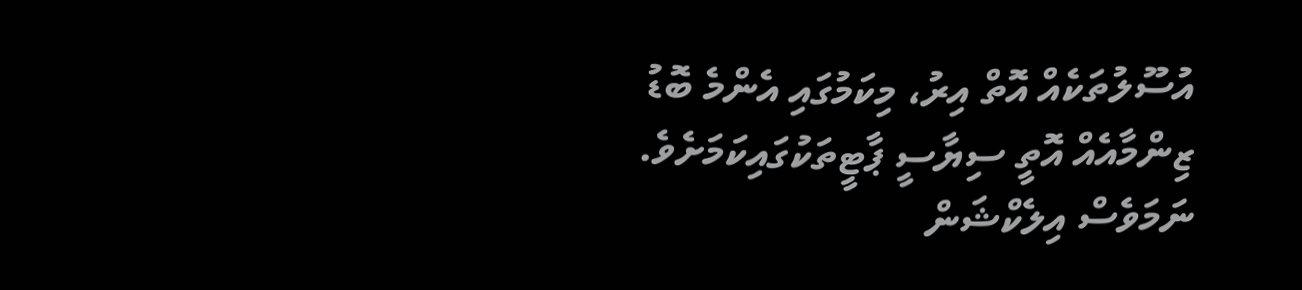އުސޫލުތަކެއް އޮތް އިރު، މިކަމުގައި އެންމެ ބޮޑު ޒިންމާއެއް އޮތީ ސިޔާސީ ޕާޓީތަކުގައިކަމަށެވެ. ނަމަވެސް އިލެކްޝަން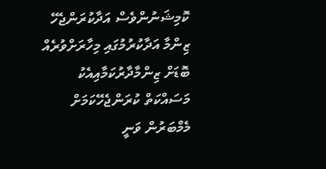ކޮމިޝަނުންވެސް އަދާކުރަންޖެހޭ ޒިންމާ އަދާކުރުމުގައި މިހާރަށްވުރެއް ބޮޑަށް ޒިންމާދާރުކަމާއިއެކު މަސައްކަތް ކުރަންޖެހޭކަމަށް މެމްބަރުން ވަނީ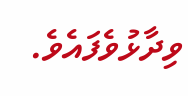ވިދާޅުވެފައެވެ.